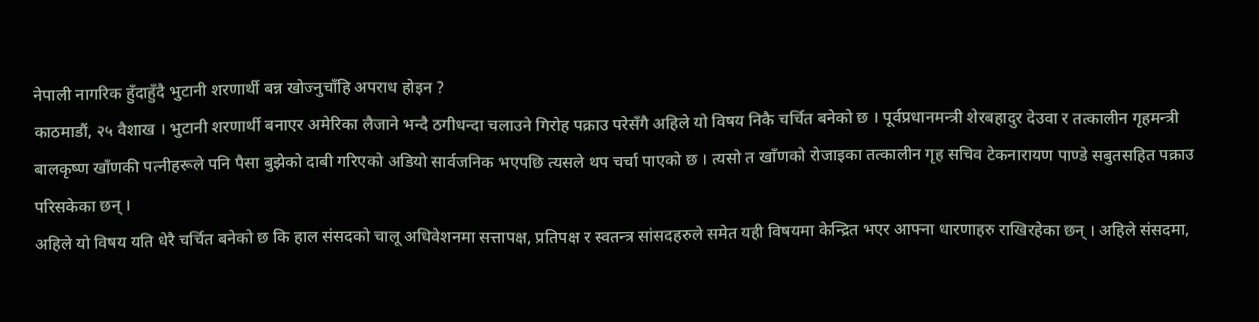नेपाली नागरिक हुँदाहुँदै भुटानी शरणार्थी बन्न खोज्नुचाँहि अपराध होइन ?
काठमाडौं, २५ वैशाख । भुटानी शरणार्थी बनाएर अमेरिका लैजाने भन्दै ठगीधन्दा चलाउने गिरोह पक्राउ परेसँगै अहिले यो विषय निकै चर्चित बनेको छ । पूर्वप्रधानमन्त्री शेरबहादुर देउवा र तत्कालीन गृहमन्त्री बालकृष्ण खाँणकी पत्नीहरूले पनि पैसा बुझेको दाबी गरिएको अडियो सार्वजनिक भएपछि त्यसले थप चर्चा पाएको छ । त्यसो त खाँणको रोजाइका तत्कालीन गृह सचिव टेकनारायण पाण्डे सबुतसहित पक्राउ परिसकेका छन् ।
अहिले यो विषय यति धेरै चर्चित बनेको छ कि हाल संसदको चालू अधिवेशनमा सत्तापक्ष, प्रतिपक्ष र स्वतन्त्र सांसदहरुले समेत यही विषयमा केन्द्रित भएर आफ्ना धारणाहरु राखिरहेका छन् । अहिले संसदमा,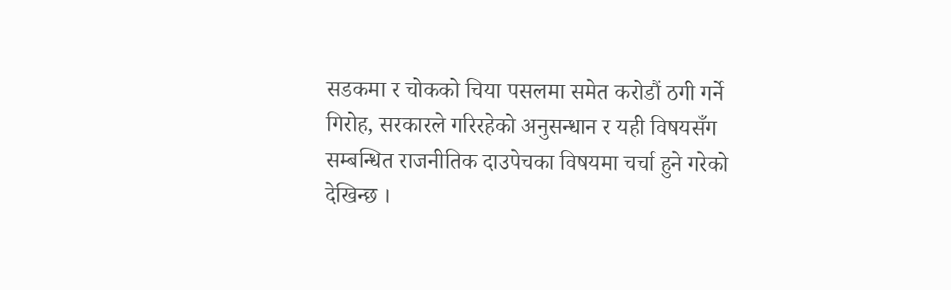सडकमा र चोकको चिया पसलमा समेत करोडौं ठगी गर्ने गिरोह, सरकारले गरिरहेको अनुसन्धान र यही विषयसँग सम्बन्धित राजनीतिक दाउपेचका विषयमा चर्चा हुने गरेको देखिन्छ ।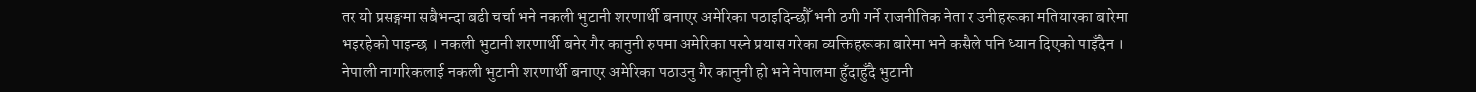तर यो प्रसङ्गमा सबैभन्दा बढी चर्चा भने नकली भुटानी शरणार्थी बनाएर अमेरिका पठाइदिन्छौँ भनी ठगी गर्ने राजनीतिक नेता र उनीहरूका मतियारका बारेमा भइरहेको पाइन्छ । नकली भुटानी शरणार्थी बनेर गैर कानुनी रुपमा अमेरिका पस्ने प्रयास गरेका व्यक्तिहरूका बारेमा भने कसैले पनि ध्यान दिएको पाइँदैन ।
नेपाली नागरिकलाई नकली भुटानी शरणार्थी बनाएर अमेरिका पठाउनु गैर कानुनी हो भने नेपालमा हुँदाहुँदै भुटानी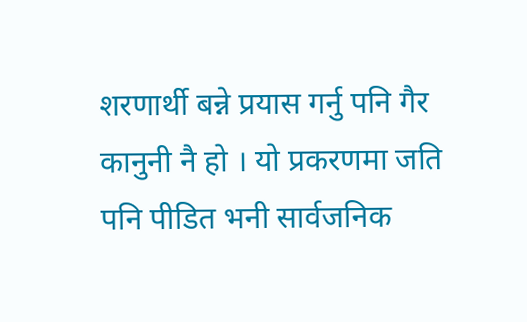शरणार्थी बन्ने प्रयास गर्नु पनि गैर कानुनी नै हो । यो प्रकरणमा जति पनि पीडित भनी सार्वजनिक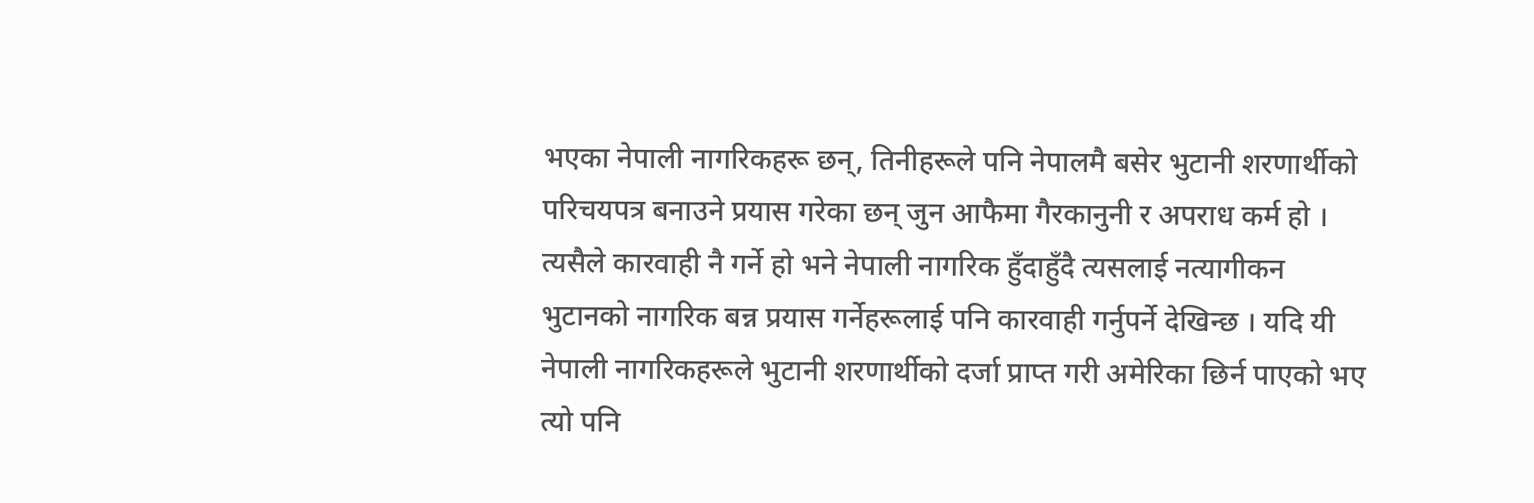भएका नेपाली नागरिकहरू छन्, तिनीहरूले पनि नेपालमै बसेर भुटानी शरणार्थीको परिचयपत्र बनाउने प्रयास गरेका छन् जुन आफैमा गैरकानुनी र अपराध कर्म हो ।
त्यसैले कारवाही नै गर्ने हो भने नेपाली नागरिक हुँदाहुँदै त्यसलाई नत्यागीकन भुटानको नागरिक बन्न प्रयास गर्नेहरूलाई पनि कारवाही गर्नुपर्ने देखिन्छ । यदि यी नेपाली नागरिकहरूले भुटानी शरणार्थीको दर्जा प्राप्त गरी अमेरिका छिर्न पाएको भए त्यो पनि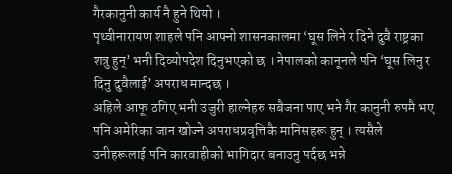गैरकानुनी कार्य नै हुने थियो ।
पृथ्वीनारायण शाहले पनि आफ्नो शासनकालमा ‘घूस लिने र दिने दुवै राष्ट्रका शत्रु हुन्’ भनी दिव्योपदेश दिनुभएको छ । नेपालको कानूनले पनि ‘घूस लिनु र दिनु दुवैलाई’ अपराध मान्दछ ।
अहिले आफू ठगिए भनी उजुरी हाल्नेहरु सबैजना पाए भने गैर कानुनी रुपमै भए पनि अमेरिका जान खोज्ने अपराधप्रवृत्तिकै मानिसहरू हुन् । त्यसैले उनीहरूलाई पनि कारवाहीको भागिदार बनाउनु पर्दछ भन्ने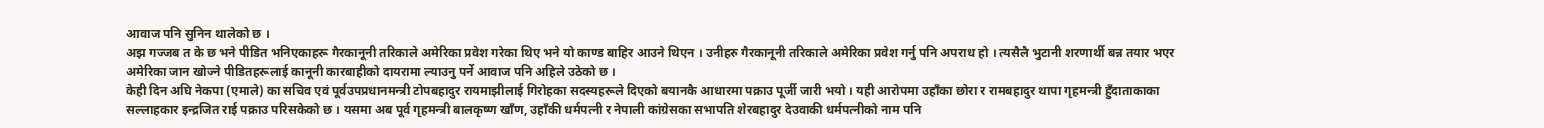आवाज पनि सुनिन थालेको छ ।
अझ गज्जब त के छ भने पीडित भनिएकाहरू गैरकानूनी तरिकाले अमेरिका प्रवेश गरेका थिए भने यो काण्ड बाहिर आउने थिएन । उनीहरु गैरकानूनी तरिकाले अमेरिका प्रवेश गर्नु पनि अपराध हो । त्यसैलै भुटानी शरणार्थी बन्न तयार भएर अमेरिका जान खोज्ने पीडितहरूलाई कानूनी कारबाहीको दायरामा ल्याउनु पर्ने आवाज पनि अहिले उठेको छ ।
केही दिन अघि नेकपा (एमाले) का सचिव एवं पूर्वउपप्रधानमन्त्री टोपबहादुर रायमाझीलाई गिरोहका सदस्यहरूले दिएको बयानकै आधारमा पक्राउ पूर्जी जारी भयो । यही आरोपमा उहाँका छोरा र रामबहादुर थापा गृहमन्त्री हुँदाताकाका सल्लाहकार इन्द्रजित राई पक्राउ परिसकेको छ । यसमा अब पूर्व गृहमन्त्री बालकृष्ण खाँण, उहाँकी धर्मपत्नी र नेपाली कांग्रेसका सभापति शेरबहादुर देउवाकी धर्मपत्नीको नाम पनि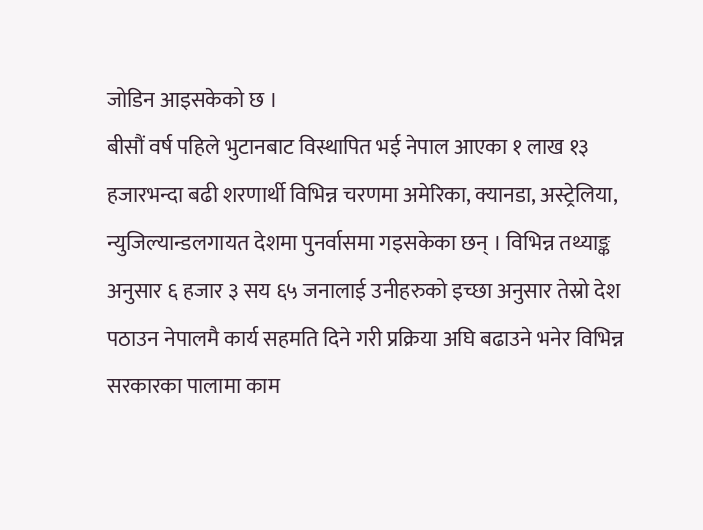जोडिन आइसकेको छ ।
बीसौं वर्ष पहिले भुटानबाट विस्थापित भई नेपाल आएका १ लाख १३ हजारभन्दा बढी शरणार्थी विभिन्न चरणमा अमेरिका, क्यानडा, अस्ट्रेलिया, न्युजिल्यान्डलगायत देशमा पुनर्वासमा गइसकेका छन् । विभिन्न तथ्याङ्क अनुसार ६ हजार ३ सय ६५ जनालाई उनीहरुको इच्छा अनुसार तेस्रो देश पठाउन नेपालमै कार्य सहमति दिने गरी प्रक्रिया अघि बढाउने भनेर विभिन्न सरकारका पालामा काम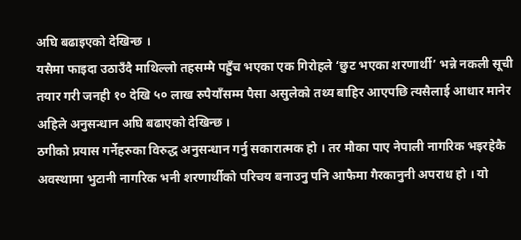अघि बढाइएको देखिन्छ ।
यसैमा फाइदा उठाउँदै माथिल्लो तहसम्मै पहुँच भएका एक गिरोहले ‘छुट भएका शरणार्थी’ भन्ने नकली सूची तयार गरी जनही १० देखि ५० लाख रुपैयाँसम्म पैसा असुलेको तथ्य बाहिर आएपछि त्यसैलाई आधार मानेर अहिले अनुसन्धान अघि बढाएको देखिन्छ ।
ठगीको प्रयास गर्नेहरुका विरुद्ध अनुसन्धान गर्नु सकारात्मक हो । तर मौका पाए नेपाली नागरिक भइरहेकै अवस्थामा भुटानी नागरिक भनी शरणार्थीको परिचय बनाउनु पनि आफैमा गैरकानुनी अपराध हो । यो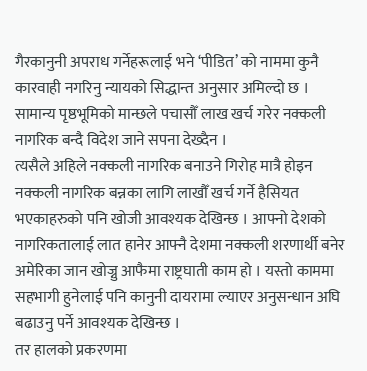गैरकानुनी अपराध गर्नेहरूलाई भने ‘पीडित’ को नाममा कुनै कारवाही नगरिनु न्यायको सिद्धान्त अनुसार अमिल्दो छ ।
सामान्य पृष्ठभूमिको मान्छले पचासौँ लाख खर्च गरेर नक्कली नागरिक बन्दै विदेश जाने सपना देख्दैन ।
त्यसैले अहिले नक्कली नागरिक बनाउने गिरोह मात्रै होइन नक्कली नागरिक बन्नका लागि लाखौँ खर्च गर्ने हैसियत भएकाहरुको पनि खोजी आवश्यक देखिन्छ । आफ्नो देशको नागरिकतालाई लात हानेर आफ्नै देशमा नक्कली शरणार्थी बनेर अमेरिका जान खोज्नु आफैमा राष्ट्रघाती काम हो । यस्तो काममा सहभागी हुनेलाई पनि कानुनी दायरामा ल्याएर अनुसन्धान अघि बढाउनु पर्ने आवश्यक देखिन्छ ।
तर हालको प्रकरणमा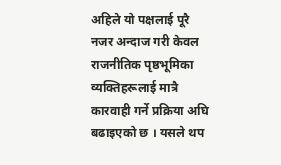अहिले यो पक्षलाई पूरै नजर अन्दाज गरी केवल राजनीतिक पृष्ठभूमिका व्यक्तिहरूलाई मात्रै कारवाही गर्ने प्रक्रिया अघि बढाइएको छ । यसले थप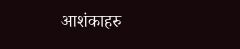आशंकाहरु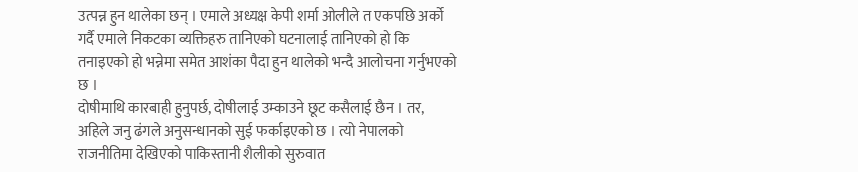उत्पन्न हुन थालेका छन् । एमाले अध्यक्ष केपी शर्मा ओलीले त एकपछि अर्को गर्दै एमाले निकटका व्यक्तिहरु तानिएको घटनालाई तानिएको हो कि तनाइएको हो भन्नेमा समेत आशंका पैदा हुन थालेको भन्दै आलोचना गर्नुभएको छ ।
दोषीमाथि कारबाही हुनुपर्छ, दोषीलाई उम्काउने छूट कसैलाई छैन । तर, अहिले जनु ढंगले अनुसन्धानको सुई फर्काइएको छ । त्यो नेपालको राजनीतिमा देखिएको पाकिस्तानी शैलीको सुरुवात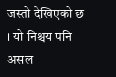जस्तो देखिएको छ । यो निश्चय पनि असल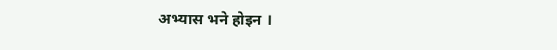अभ्यास भने होइन ।